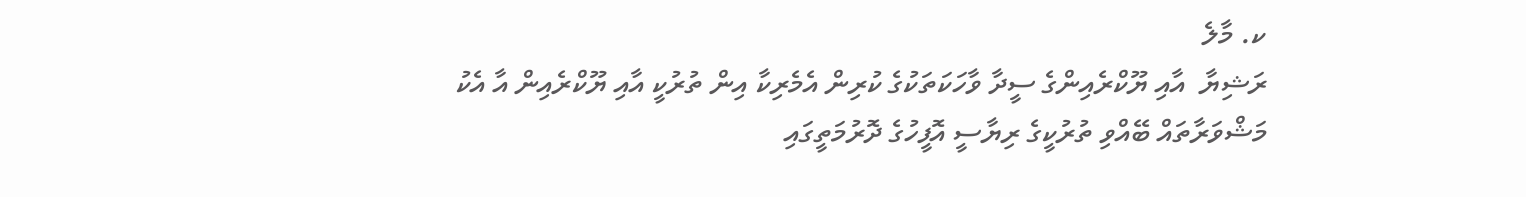ކ. މާލެ
ރަޝިޔާ  އާއި ޔޫކްރެއިންގެ ސީދާ ވާހަކަތަކުގެ ކުރިން އެމެރިކާ އިން ތުރުކީ އާއި ޔޫކްރެއިން އާ އެކު މަޝްވަރާތައް ބޭއްވި ތުރުކީގެ ރިޔާސީ އޮފީހުގެ ދޮރުމަތީގައި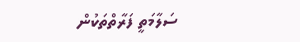ސަލާމަތީ ފަރާތްތަކުން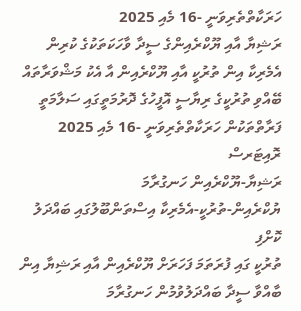ހަރަކާތްތެރިވަނީ -16 މެއި 2025
ރަޝިޔާ އާއި ޔޫކްރެއިންގެ ސީދާ ވާހަކަތަކުގެ ކުރިން އެމެރިކާ އިން ތުރުކީ އާއި ޔޫކްރެއިން އާ އެކު މަޝްވަރާތައް ބޭއްވި ތުރުކީގެ ރިޔާސީ އޮފީހުގެ ދޮރުމަތީގައި ސަލާމަތީ ފަރާތްތަކުން ހަރަކާތްތެރިވަނީ -16 މެއި 2025
ރޮއިޓަރސް
ރަޝިޔާ-ޔޫކްރެއިން ހަނގުރާމަ
ޔުކްރެއިން-ތުރުކީ-އެމެރިކާ އިސްތަންބޫލުގައި ބައްދަލު ކޮށްފި
ތުރުކީ ގައި ފުރަތަމަ ފަހަރަށް ޔޫކްރެއިން އާއި ރަޝިޔާ އިން ބާއްވާ ސީދާ ބައްދަލުވުމުން ހަނގުރާމަ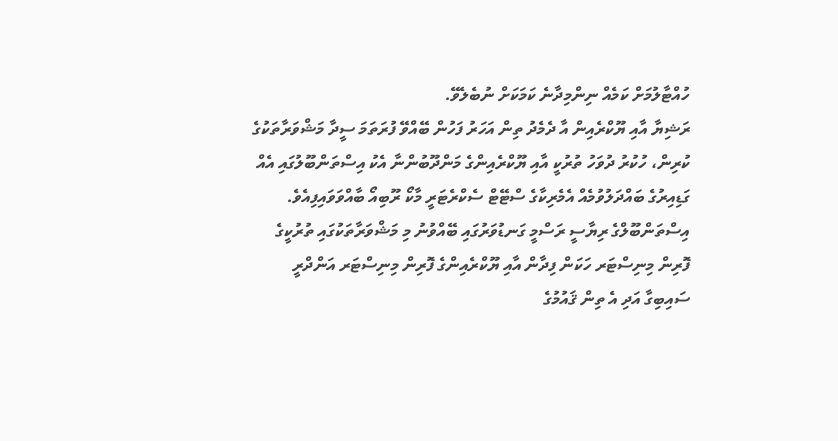ހުއްޓާލުމަށް ކަމެއް ނިންމިދާނެ ކަމަކަށް ނުބެލެވޭ.
ރަޝިޔާ އާއި ޔޫކްރެއިން އާ ދެމެދު ތިން އަހަރު ފަހުން ބޭއްވޭ ފުރަތަމަ ސީދާ މަޝްވަރާތަކުގެ ކުރިން، ހުކުރު ދުވަހު ތުރުކީ އާއި ޔޫކްރެއިންގެ މަންދޫބުންނާ އެކު އިސްތަންބޫލުގައި އެއް ގަޑިއިރުގެ ބައްދަލުވުމެއް އެމެރިކާގެ ސްޓޭޓް ސެކްރެޓަރީ މާކޯ ރޫބިއޯ ބާއްވަވައިފިއެވެ.
އިސްތަންބޫލްގެ ރިޔާސީ ރަސްމީ ގަނޑުވަރުގައި ބޭއްވުނު މި މަޝްވަރާތަކުގައި ތުރުކީގެ ފޮރިން މިނިސްޓަރ ހަކަން ފިދާން އާއި ޔޫކްރެއިންގެ ފޮރިން މިނިސްޓަރ އަންދްރީ ސައިބިގާ އަދި އެ ތިން ޤައުމުގެ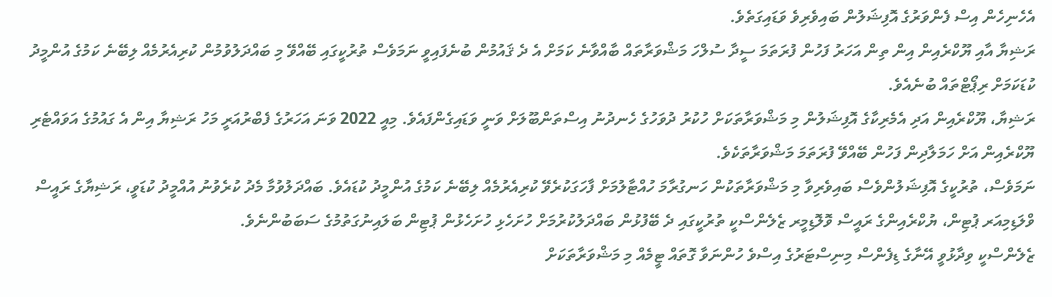އެހެނިހެން އިސް ފެންވަރުގެ އޮފިޝަލުން ބައިވެރިވެ ވަޑައިގަތެވެ.
ރަޝިޔާ އާއި ޔޫކްރެއިން އިން ތިން އަހަރު ފަހުން ފުރަތަމަ ސީދާ ސުލްހަ މަޝްވަރާތައް ބާއްވާނެ ކަމަށް އެ ދެ ޤައުމުން ބުނެފައިވީ ނަމަވެސް ތުރުކީގައި ބޭއްވޭ މި ބައްދަލުވުމުން ކުރިއެރުމެއް ލިބޭނެ ކަމުގެ އުންމީދު ކުޑަކަމަށް ރިޕޯޓްތައް ބުނެއެވެ.
ރަޝިޔާ، ޔޫކްރެއިން އަދި އެމެރިކާގެ އޮފިޝަލުން މި މަޝްވަރާތަކަށް ހުކުރު ދުވަހުގެ ހެނދުނު އިސްތަންބޫލަށް ވަނީ ވަޑައިގެންފައެވެ. މިއީ 2022 ވަނަ އަހަރުގެ ފެބްރުއަރީ މަހު ރަޝިޔާ އިން އެ ގައުމުގެ އަވައްޓެރި ޔޫކްރެއިން އަށް ހަމަލާދިން ފަހުން ބޭއްވޭ ފުރަތަމަ މަޝްވަރާތަކެވެ.
ނަމަވެސް، ތުރުކީގެ އޮފިޝަލުންވެސް ބައިވެރިވާ މި މަޝްވަރާތަކުން ހަނގުރާމަ ހުއްޓާލުމަށް ފާހަގަކުރެވޭ ކުރިއެރުމެއް ލިބޭނެ ކަމުގެ އުންމީދު ކުޑައެވެ. ބައްދަލުވުމާ މެދު ކުރެވުނު އުއްމީދު ކުޑަވީ، ރަޝިޔާގެ ރައީސް ވްލަޑިމިއަރ ޕުޓިން، ޔުކްރެއިންގެ ރައީސް ވޮލޮޑިމީރ ޒެލެންސްކީ ތުރުކީގައި ދެ ބޭފުޅުން ބައްދަލުކުރުމަށް ހުށަހެޅި ހުށަހެޅުން ޕުޓިން ބަލައިނުގަތުމުގެ ސަބަބުންނެވެ.
ޒެލެންސްކީ ވިދާޅުވީ އޭނާގެ ޑިފެންސް މިނިސްޓަރުގެ އިސްވެ ހުންނަވާ ގޮތައް ޓީމެއް މި މަޝްވަރާތަކަށް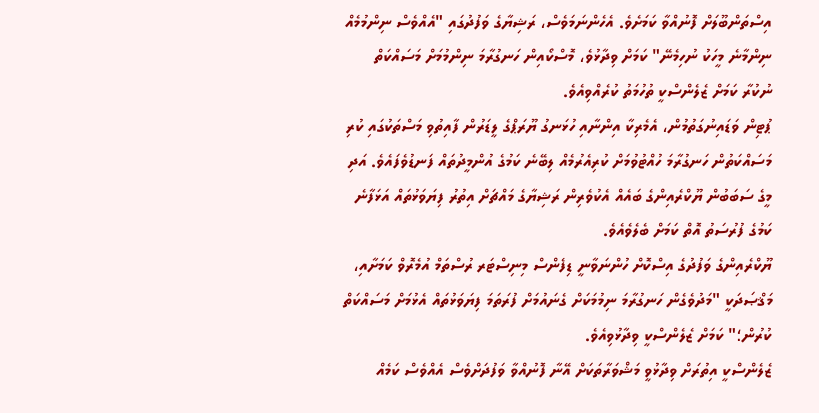އިސްތަންބޫލަށް ފޮނުއްވާ ކަމަށެވެ. އެހެންނަމަވެސް، ރަޝިޔާގެ ވަފުދުގައި "އެއްވެސް ނިންމުމެއް ނިންމާނެ މީހަކު ނުހިމެނޭ" ކަމަށް ވިދާޅުވެ، މޮސްކޯއިން ހަނގުރާމަ ނިންމުމަށް މަސައްކަތް ނުކުރާ ކަމަށް ޒެލެންސްކީ ތުހުމަތު ކުރެއްވިއެވެ.
ޕުޓިން ވަޑައިނުގަތުމުން، އެމެރިކާ އިންނާއި ހުޅަނގު ޔޫރަޕްގެ ލީޑަރުން ފާއިތުވި މަސްތަކުގައި ކުރި މަސައްކަތުން ހަނގުރާމަ ހުއްޓުވުމަށް ކުރިއެރުމެއް ލިބޭނެ ކަމުގެ އުންމީދުތައް ފަނޑުވެފައެވެ. އަދި މީގެ ސަބަބުން ޔޫކްރެއިންގެ ބައެއް އެކުވެރިން ރަޝިޔާގެ މައްޗަށް އިތުރު ފިޔަވަޅުތައް އަޅަފާނެ ކަމުގެ ފުރުސަތު އޮތް ކަމަށް ބެލެވެއެވެ.
ޔޫކްރެއިންގެ ވަފުދުގެ އިސްކޮށް ހުންނަވާނީ ޑިފެންސް މިނިސްޓަރ ރުސްތަމް އުމެރޮވް ކަމަށާއި، މަޤްޞަދަކީ "މަދުވެގެން ހަނގުރާމަ ނިމުމަކަށް ގެނައުމަށް ފުރަތަމަ ފިޔަވަޅުތައް އެޅުމަށް މަސައްކަތް ކުރުން؛" ކަމަށް ޒެލެންސްކީ ވިދާޅުވިއެވެ.
ޒެލެންސްކީ އިތުރަށް ވިދާޅުވީ މަޝްވަރާތަކަށް އޭނާ ފޮނުއްވާ ވަފުދަށްވެސް އެއްވެސް ކަމެއް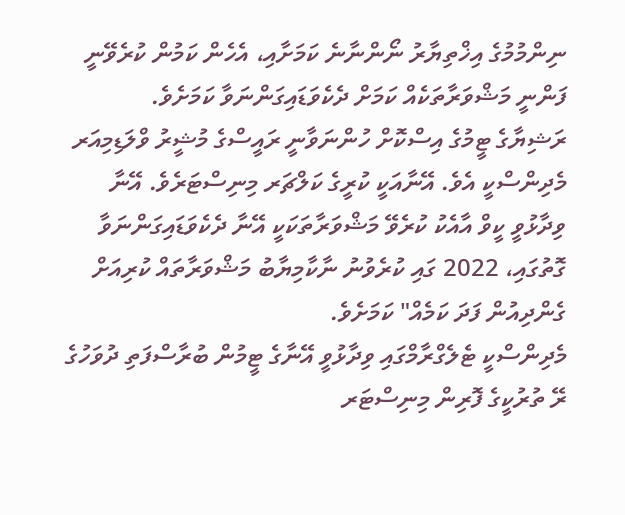ނިންމުމުގެ އިޚްތިޔާރު ނޯންނާނެ ކަމަށާއި، އެހެން ކަމުން ކުރެވޭނީ ފަންނީ މަޝްވަރާތަކެއް ކަމަށް ދެކެވަޑައިގަންނަވާ ކަމަށެވެ.
ރަޝިޔާގެ ޓީމުގެ އިސްކޮށް ހުންނަވާނީ ރައީސްގެ މުޝީރު ވްލަޑިމިއަރ މެދިންސްކީ އެވެ. އޭނާއަކީ ކުރީގެ ކަލްޗަރ މިނިސްޓަރެވެ. އޭނާ ވިދާޅުވީ ކީވް އާއެކު ކުރެވޭ މަޝްވަރާތަކަކީ އޭނާ ދެކެވަޑައިގަންނަވާ ގޮތުގައި، 2022 ގައި ކުރެވުނު ނާކާމިޔާބު މަޝްވަރާތައް ކުރިއަށް ގެންދިއުން ފަދަ ކަމެއް" ކަމަށެވެ.
މެދިންސްކީ ޓެލެގްރާމްގައި ވިދާޅުވީ އޭނާގެ ޓީމުން ބުރާސްފަތި ދުވަހުގެ ރޭ ތުރުކީގެ ފޮރިން މިނިސްޓަރ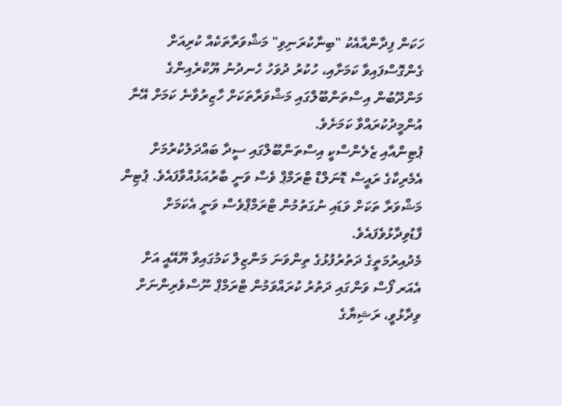ހަކަން ފިދާންއާއެކު "ބިނާކުރަނިވި" މަޝްވަރާތަކެއް ކުރިއަށް ގެންގޮސްފައިވާ ކަމަށާއި، ހުކުރު ދުވަހު ހެނދުނު ޔޫކްރެއިންގެ މަންދޫބުން އިސްތަންބޫލްގައި މަޝްވަރާތަކަށް ހާޒިރުވާނެ ކަމަށް އޭނާ އުންމީދުކުރައްވާ ކަމަށެވެ.
ޕުޓިންއާއި ޒެލެންސްކީ އިސްތަންބޫލްގައި ސީދާ ބައްދަލުކުރުމަށް އެމެރިކާގެ ރައީސް ޑޮނަލްޑް ޓްރަމްޕް ވެސް ވަނީ ބާރުއަޅުއްވާފައެވެ. ޕުޓިން މަޝްވަރާ ތަކަށް ވަޑައި ނުގަތުމުން ޓްރަމްޕްވެސް ވަނީ އެކަމަށް ފާޑުވިދާޅުވެފައެވެ.
މެދުއިރުމަތީގެ ދަތުރުފުޅުގެ ތިންވަނަ މަންޒިލް ކަމުގައިވާ ޔޫއޭއީ އަށް އެއަރ ފޯސް ވަންގައި ދަތުރު ކުރައްވަމުން ޓްރަމްޕް ނޫސްވެރިންނަށް ވިދާޅުވީ، ރަޝިޔާގެ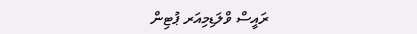ރައީސް ވްލަޑިމިއަރ ޕުޓިން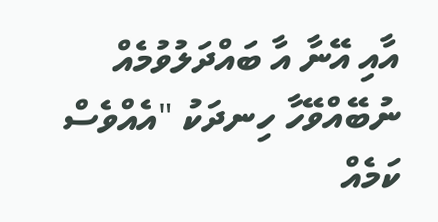އާއި އޭނާ އާ ބައްދަލުވުމެއް ނުބޭއްވޭހާ ހިނދަކު "އެއްވެސް ކަމެއް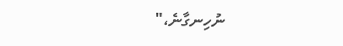ނުހިނގާނެ،"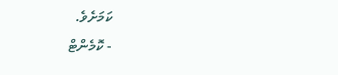ކަމަށެވެ.
- ކޮމެންޓް